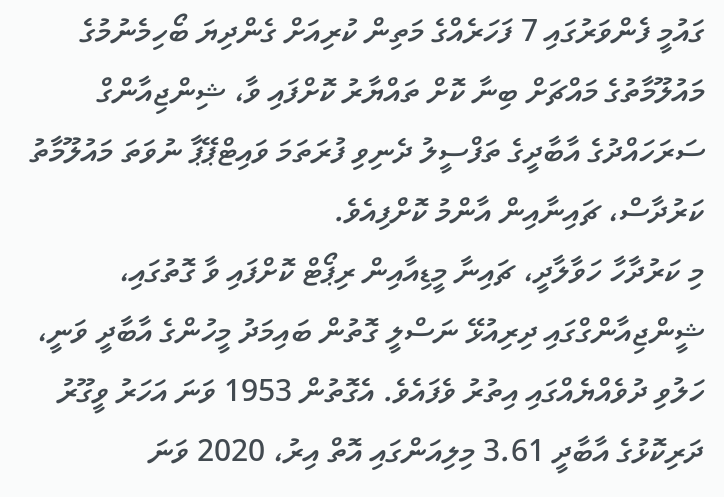ގައުމީ ފެންވަރުގައި 7 ފަހަރެއްގެ މަތިން ކުރިއަށް ގެންދިޔަ ބޯހިމެނުމުގެ މައުލޫމާތުގެ މައްޗަށް ބިނާ ކޮށް ތައްޔާރު ކޮށްފައި ވާ، ޝިންޖިއާންގް ސަރަހައްދުގެ އާބާދީގެ ތަފްސީލު ދެނިވި ފުރަތަމަ ވައިޓްޕޭޕާ ނުވަތަ މައުލޫމާތު ކަރުދާސް، ޗައިނާއިން އާންމު ކޮށްފިއެވެ.
މި ކަރުދާހާ ހަވާލާދީ، ޗައިނާ މީޑިއާއިން ރިޕޯޓް ކޮށްފައި ވާ ގޮތުގައި، ޝީންޖިއާންގްގައި ދިރިއުޅޭ ނަސްލީ ގޮތުން ބައިމަދު މީހުންގެ އާބާދީ ވަނީ، ހަލުވި ދުވެއްޔެއްގައި އިތުރު ވެފައެވެ. އެގޮތުން 1953 ވަނަ އަހަރު ވީގޫރު ދަރިކޮޅުގެ އާބާދީ 3.61 މިލިއަންގައި އޮތް އިރު، 2020 ވަނަ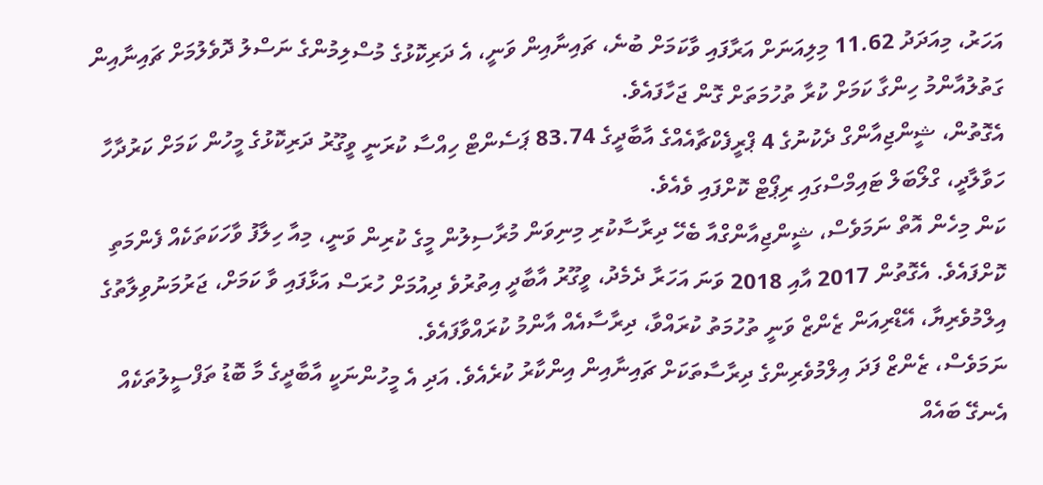އަހަރު، މިއަދަދު 11.62 މިލިއަނަށް އަރާފައި ވާކަމަށް ބުނެ، ޗައިނާއިން ވަނީ، އެ ދަރިކޮޅުގެ މުސްލިމުންގެ ނަސްލު ދޮވެލުމަށް ޗައިނާއިން ގަތުލުއާންމު ހިންގާ ކަމަށް ކުރާ ތުހުމަތަށް ގޮން ޖަހާފައެވެ.
އެގޮތުން، ޝީންޖިއާންގް ދެކުނުގެ 4 ޕްރީފެކްޗާއެއްގެ އާބާދީގެ 83.74 ޕަސެންޓް ހިއްސާ ކުރަނީ ވީގޫރު ދަރިކޮޅުގެ މީހުން ކަމަށް ކަރުދާހާ ހަވާލާދީ، ގްލޯބަލް ޓައިމްސްގައި ރިޕޯޓް ކޮށްފައި ވެއެވެ.
ކަން މިހެން އޮތް ނަމަވެސް، ޝީންޖިއާންގްއާ ބެހޭ ދިރާސާކުރި މިނިވަން މުރާސިލުން މީގެ ކުރިން ވަނީ، މިއާ ހިލާފު ވާހަކަތަކެއް ފެންމަތި ކޮށްފައެވެ. އެގޮތުން 2017 އާއި 2018 ވަނަ އަހަރާ ދެމެދު، ވީގޫރު އާބާދީ އިތުރުވެ ދިއުމަށް ހުރަސް އަޅާފައި ވާ ކަމަށް، ޖަރުމަނުވިލާތުގެ އިލްމުވެރިޔާ، އޭޑްރިއަން ޒެންޒް ވަނީ ތުހުމަތު ކުރައްވާ، ދިރާސާއެއް އާންމު ކުރައްވާފައެވެ.
ނަމަވެސް، ޒެންޒް ފަދަ އިލްމުވެރިންގެ ދިރާސާތަކަށް ޗައިނާއިން އިންކާރު ކުރެއެވެ. އަދި އެ މީހުންނަކީ އާބާދީގެ މާ ބޮޑު ތަފްސީލުތަކެއް އެނގޭ ބައެއް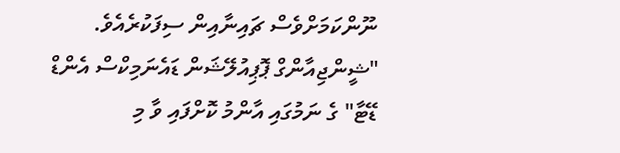ނޫންކަމަށްވެސް ޗައިނާއިން ސިފަކުރެއެވެ.
"ޝީންޖިއާންގް ޕޮޕިއުލޭޝަން ޑައެނަމިކްސް އެންޑް ޑޭޓާ" ގެ ނަމުގައި އާންމު ކޮށްފައި ވާ މި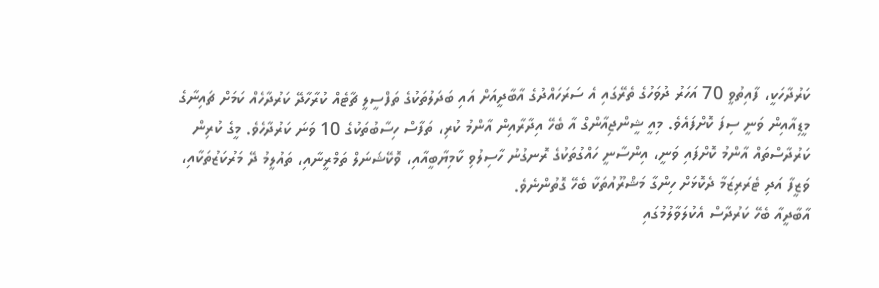ކަރުދާހަކީ، ފާއިތުވީ 70 އަހަރު ދުވަހުގެ ތެރޭގައި އެ ސަރަހައްދުގެ އާބާދީއަށް އައި ބަދަލުތަކުގެ ތަފްސީލީ ޗާޓެއް ކުރާހާދޭ ކަރުދާހެއް ކަމަށް ޗައިނާގެ މީޑިއާއިން ވަނީ ސިފަ ކޮށްފައެވެ. މިއީ ޝީންޖިއާންގް އާ ބެހޭ އިދާރާއިން އާންމު ކުރި، ތަފާސް ހިސާބުތަކުގެ 10 ވަނަ ކަރުދާހެވެ. މީގެ ކުރިން ކަރުދާސްތައް އާންމު ކޮށްފައި ވަނީ، އިންސާނީ ހައްގުތަކުގެ ރޮނގުނު ހާސިލުވި ކާމިޔާބީއާއި، ވޮކޭޝަނަލް ތަމްރީނާއި، ތައުލީމު ދޭ މަރުކަޒުތަކާއި، ވަޒީފާ އަދި ޓެރަރިޒަމާ ދެކޮޅަށް ހިންގާ މަޝްރޫއުތަކާ ބެހޭ ގޮތުންނެވެ.
އާބާދީއާ ބެހޭ ކަރުދާސް އެކުލަވާލުމުގައި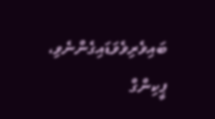ބައިވެރިވެވަޑައިގެންނެވި، ޕީކިންގް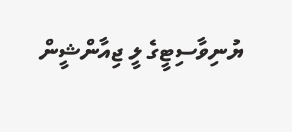ޔުނިވާސިޓީގެ ލީ ޖިއާންޝީން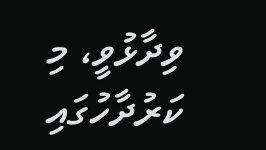ވިދާޅުވީ، މި ކަރުދާހުގައި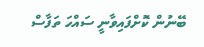ބޭނުން ކޮށްފައިވާނީ ސައްހަ ތަފާސް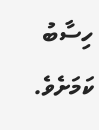ހިސާބު ކަމަށެވެ.